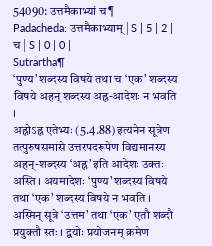54090: उत्तमैकाभ्यां च¶
Padacheda: उत्तमैकाभ्याम् | S | 5 | 2 |
च | S | 0 | 0 |
Sutrartha¶
‘पुण्य’ शब्दस्य विषये तथा च ‘एक’ शब्दस्य विषये अहन् शब्दस्य अह्न-आदेशः न भवति ।
अह्नोऽह्न एतेभ्यः (5.4.88) इत्यनेन सूत्रेण तत्पुरुषसमासे उत्तरपदरूपेण विद्यमानस्य अहन्-शब्दस्य ‘अह्न’ इति आदेशः उक्तः अस्ति । अयमादेशः ‘पुण्य’ शब्दस्य विषये तथा ‘एक’ शब्दस्य विषये न भवति । अस्मिन् सूत्रे ‘उत्तम’ तथा ‘एक’ एतौ शब्दौ प्रयुक्तौ स्तः । द्वयोः प्रयोजनम् क्रमेण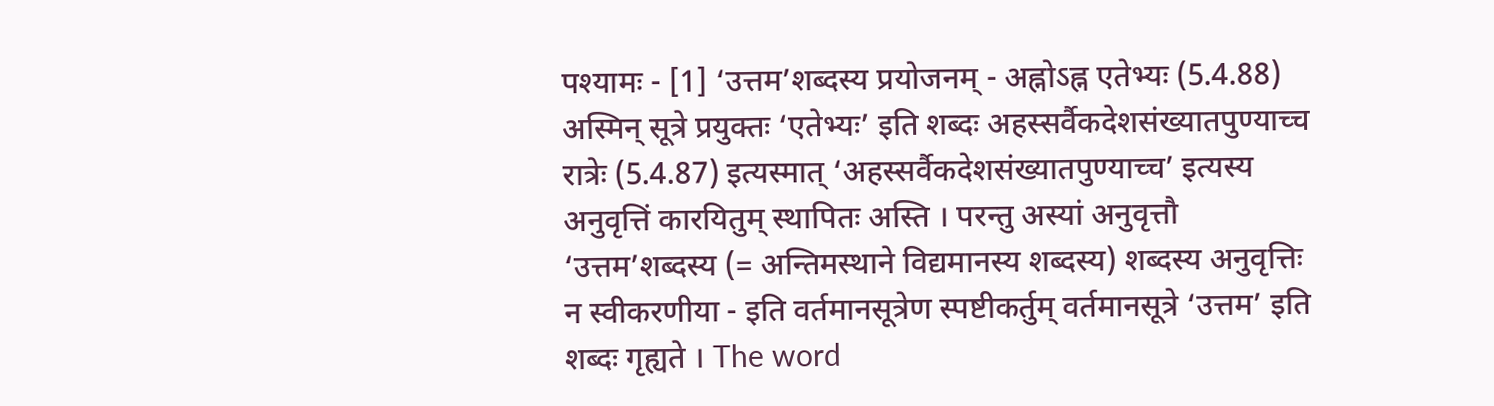पश्यामः - [1] ‘उत्तम’शब्दस्य प्रयोजनम् - अह्नोऽह्न एतेभ्यः (5.4.88) अस्मिन् सूत्रे प्रयुक्तः ‘एतेभ्यः’ इति शब्दः अहस्सर्वैकदेशसंख्यातपुण्याच्च रात्रेः (5.4.87) इत्यस्मात् ‘अहस्सर्वैकदेशसंख्यातपुण्याच्च’ इत्यस्य अनुवृत्तिं कारयितुम् स्थापितः अस्ति । परन्तु अस्यां अनुवृत्तौ ‘उत्तम’शब्दस्य (= अन्तिमस्थाने विद्यमानस्य शब्दस्य) शब्दस्य अनुवृत्तिः न स्वीकरणीया - इति वर्तमानसूत्रेण स्पष्टीकर्तुम् वर्तमानसूत्रे ‘उत्तम’ इति शब्दः गृह्यते । The word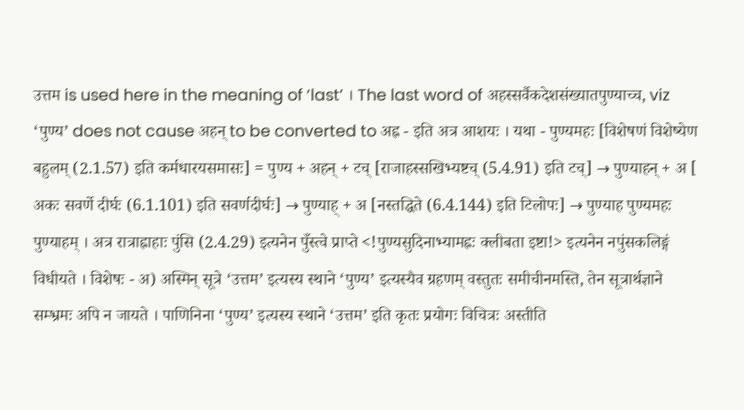उत्तम is used here in the meaning of ‘last’ । The last word of अहस्सर्वैकदेशसंख्यातपुण्याच्च, viz ‘पुण्य’ does not cause अहन् to be converted to अह्न - इति अत्र आशयः । यथा - पुण्यमहः [विशेषणं विशेष्येण बहुलम् (2.1.57) इति कर्मधारयसमासः] = पुण्य + अहन् + टच् [राजाहस्सखिभ्यष्टच् (5.4.91) इति टच्] → पुण्याहन् + अ [ अकः सवर्णे दीर्घः (6.1.101) इति सवर्णदीर्घः] → पुण्याह् + अ [नस्तद्धिते (6.4.144) इति टिलोपः] → पुण्याह पुण्यमहः पुण्याहम् । अत्र रात्राह्नाहाः पुंसि (2.4.29) इत्यनेन पुँस्त्वे प्राप्ते <!पुण्यसुदिनाभ्यामह्नः क्लीबता इष्टा!> इत्यनेन नपुंसकलिङ्गं विधीयते । विशेषः - अ) अस्मिन् सूत्रे ‘उत्तम’ इत्यस्य स्थाने ‘पुण्य’ इत्यस्यैव ग्रहणम् वस्तुतः समीचीनमस्ति, तेन सूत्रार्थज्ञाने सम्भ्रमः अपि न जायते । पाणिनिना ‘पुण्य’ इत्यस्य स्थाने ‘उत्तम’ इति कृतः प्रयोगः विचित्रः अस्तीति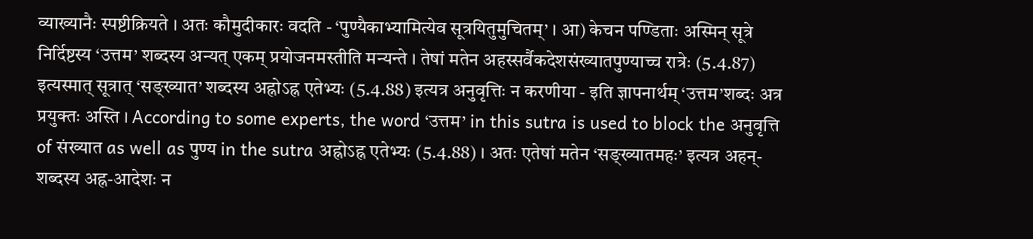व्याख्यानैः स्पष्टीक्रियते । अतः कौमुदीकारः वदति - ‘पुण्यैकाभ्यामित्येव सूत्रयितुमुचितम्’ । आ) केचन पण्डिताः अस्मिन् सूत्रे निर्दिष्टस्य ‘उत्तम’ शब्दस्य अन्यत् एकम् प्रयोजनमस्तीति मन्यन्ते । तेषां मतेन अहस्सर्वैकदेशसंख्यातपुण्याच्च रात्रेः (5.4.87) इत्यस्मात् सूत्रात् ‘सङ्ख्यात’ शब्दस्य अह्नोऽह्न एतेभ्यः (5.4.88) इत्यत्र अनुवृत्तिः न करणीया - इति ज्ञापनार्थम् ‘उत्तम’शब्दः अत्र प्रयुक्तः अस्ति । According to some experts, the word ‘उत्तम’ in this sutra is used to block the अनुवृत्ति of संख्यात as well as पुण्य in the sutra अह्नोऽह्न एतेभ्यः (5.4.88) । अतः एतेषां मतेन ‘सङ्ख्यातमहः’ इत्यत्र अहन्-शब्दस्य अह्न-आदेशः न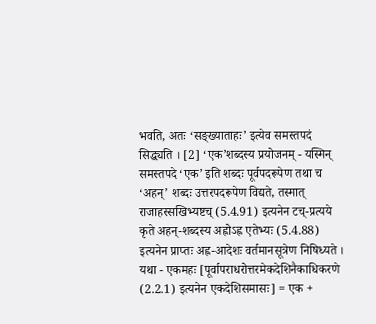भवति, अतः ‘सङ्ख्याताहः’ इत्येव समस्तपदं सिद्ध्यति । [2] ‘एक’शब्दस्य प्रयोजनम् - यस्मिन् समस्तपदे ‘एक’ इति शब्दः पूर्वपदरूपेण तथा च ‘अहन्’ शब्दः उत्तरपदरूपेण विद्यते, तस्मात् राजाहस्सखिभ्यष्टच् (5.4.91) इत्यनेन टच्-प्रत्यये कृते अहन्-शब्दस्य अह्नोऽह्न एतेभ्यः (5.4.88) इत्यनेन प्राप्तः अह्न-आदेशः वर्तमानसूत्रेण निषिध्यते । यथा - एकमहः [पूर्वापराधरोत्तरमेकदेशिनैकाधिकरणे (2.2.1) इत्यनेन एकदेशिसमासः] = एक +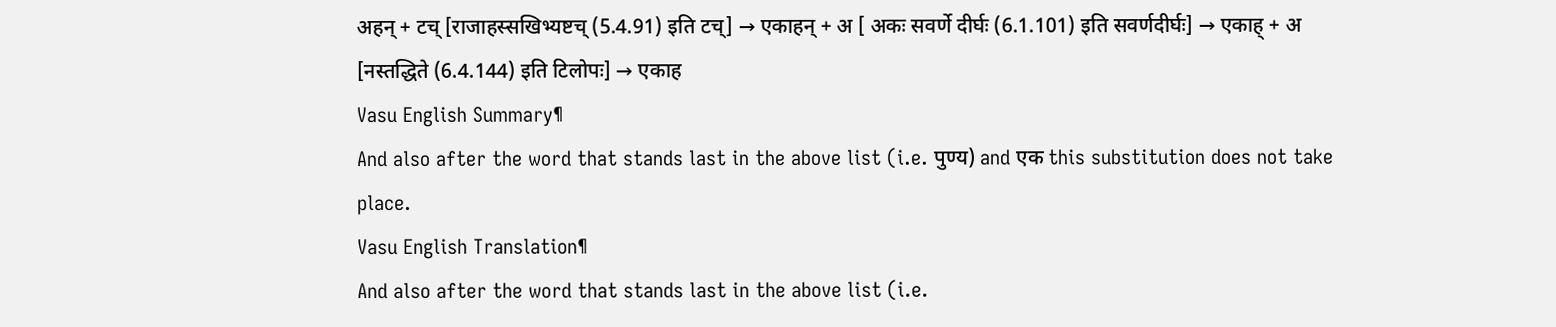अहन् + टच् [राजाहस्सखिभ्यष्टच् (5.4.91) इति टच्] → एकाहन् + अ [ अकः सवर्णे दीर्घः (6.1.101) इति सवर्णदीर्घः] → एकाह् + अ [नस्तद्धिते (6.4.144) इति टिलोपः] → एकाह
Vasu English Summary¶
And also after the word that stands last in the above list (i.e. पुण्य) and एक this substitution does not take place.
Vasu English Translation¶
And also after the word that stands last in the above list (i.e.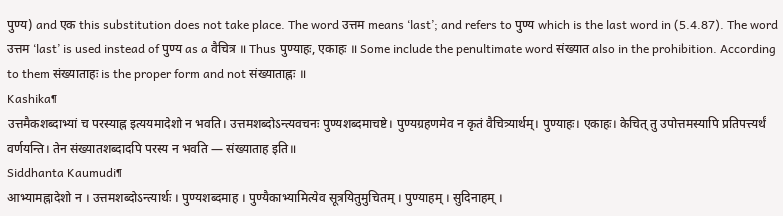पुण्य) and एक this substitution does not take place. The word उत्तम means ‘last’; and refers to पुण्य which is the last word in (5.4.87). The word उत्तम ‘last’ is used instead of पुण्य as a वैचित्र ॥ Thus पुण्याहः, एकाहः ॥ Some include the penultimate word संख्यात also in the prohibition. According to them संख्याताहः is the proper form and not संख्याताह्नः ॥
Kashika¶
उत्तमैकशब्दाभ्यां च परस्याह्न इत्ययमादेशो न भवति। उत्तमशब्दोऽन्त्यवचनः पुण्यशब्दमाचष्टे। पुण्यग्रहणमेव न कृतं वैचित्र्यार्थम्। पुण्याहः। एकाहः। केचित् तु उपोत्तमस्यापि प्रतिपत्त्यर्थं वर्णयन्ति। तेन संख्यातशब्दादपि परस्य न भवति — संख्याताह इति॥
Siddhanta Kaumudi¶
आभ्यामह्नादेशो न । उत्तमशब्दोऽन्त्यार्थः । पुण्यशब्दमाह । पुण्यैकाभ्यामित्येव सूत्रयितुमुचितम् । पुण्याहम् । सुदिनाहम् ।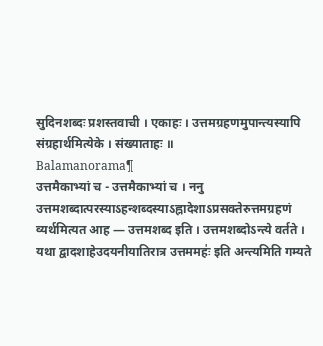सुदिनशब्दः प्रशस्तवाची । एकाहः । उत्तमग्रहणमुपान्त्यस्यापि संग्रहार्थमित्येके । संख्याताहः ॥
Balamanorama¶
उत्तमैकाभ्यां च - उत्तमैकाभ्यां च । ननु उत्तमशब्दात्परस्याऽहन्शब्दस्याऽह्नादेशाऽप्रसक्तेरुत्तमग्रहणं व्यर्थमित्यत आह — उत्तमशब्द इति । उत्तमशब्दोऽन्त्ये वर्तते । यथा द्वादशाहेउदयनीयातिरात्र उत्तममहः॑ इति अन्त्यमिति गम्यते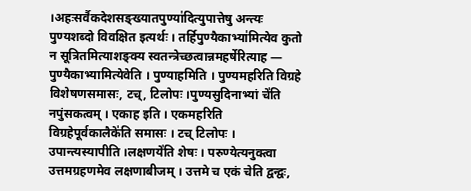।अहःसर्वैकदेशसङ्ख्यातपुण्या॑दित्युपात्तेषु अन्त्यः पुण्यशब्दो विवक्षित इत्यर्थः । तर्हिपुण्यैकाभ्या॑मित्येव कुतो न सूत्रितमित्याशङ्क्य स्वतन्त्रेच्छत्वान्नमहर्षेरित्याह — पुण्यैकाभ्यामित्येवेति । पुण्याहमिति । पुण्यमहरिति विग्रहे विशेषणसमासः, टच्, टिलोपः ।पुण्यसुदिनाभ्यां चे॑ति नपुंसकत्वम् । एकाह इति । एकमहरिति विग्रहेपूर्वकालैके॑ति समासः । टच् टिलोपः । उपान्त्यस्यापीति ।लक्षणये॑ति शेषः । परुण्येत्यनुक्त्वा उत्तमग्रहणमेव लक्षणाबीजम् । उत्तमे च एकं चेति द्वन्द्वः,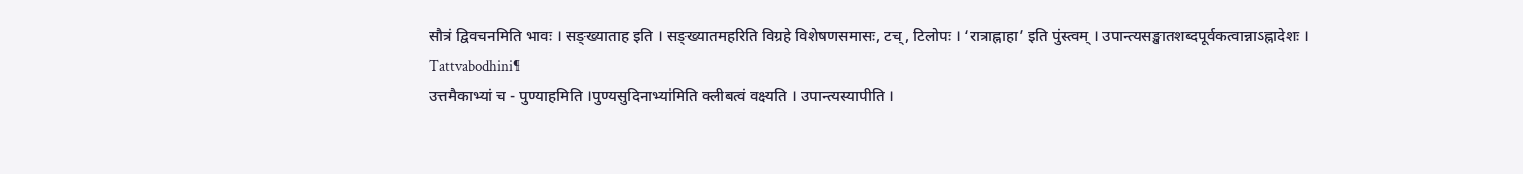सौत्रं द्विवचनमिति भावः । सङ्ख्याताह इति । सङ्ख्यातमहरिति विग्रहे विशेषणसमासः, टच्, टिलोपः । ‘रात्राह्नाहा’ इति पुंस्त्वम् । उपान्त्यसङ्खातशब्दपूर्वकत्वान्नाऽह्नादेशः ।
Tattvabodhini¶
उत्तमैकाभ्यां च - पुण्याहमिति ।पुण्यसुदिनाभ्या॑मिति क्लीबत्वं वक्ष्यति । उपान्त्यस्यापीति ।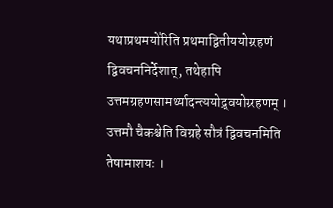यथाप्रथमयो॑रिति प्रथमाद्वितीययोग्र्रहणं द्विवचननिर्देशात्, तथेहापि उत्तमग्रहणसामर्थ्यादन्त्ययोद्र्वयोग्र्रहणम् । उत्तमौ चैकश्चेति विग्रहे सौत्रं द्विवचनमिति तेषामाशयः ।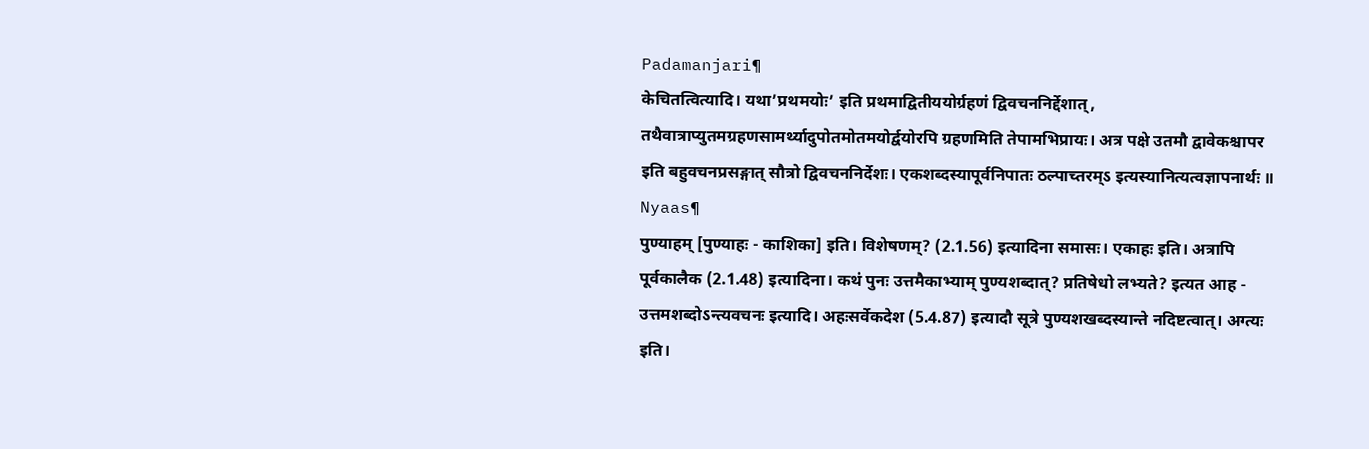Padamanjari¶
केचितत्वित्यादि। यथा’प्रथमयोः’ इति प्रथमाद्वितीययोर्ग्रहणं द्विवचननिर्द्देशात्, तथैवात्राप्युतमग्रहणसामर्थ्यादुपोतमोतमयोर्द्वयोरपि ग्रहणमिति तेपामभिप्रायः। अत्र पक्षे उतमौ द्वावेकश्चापर इति बहुवचनप्रसङ्गात् सौत्रो द्विवचननिर्देशः। एकशब्दस्यापूर्वनिपातः ठल्पाच्तरम्ऽ इत्यस्यानित्यत्वज्ञापनार्थः ॥
Nyaas¶
पुण्याहम् [पुण्याहः - काशिका] इति। विशेषणम्? (2.1.56) इत्यादिना समासः। एकाहः इति। अत्रापि पूर्वकालैक (2.1.48) इत्यादिना। कथं पुनः उत्तमैकाभ्याम् पुण्यशब्दात्? प्रतिषेधो लभ्यते? इत्यत आह - उत्तमशब्दोऽन्त्यवचनः इत्यादि। अहःसर्वेकदेश (5.4.87) इत्यादौ सूत्रे पुण्यशखब्दस्यान्ते नदिष्टत्वात्। अग्त्यः इति।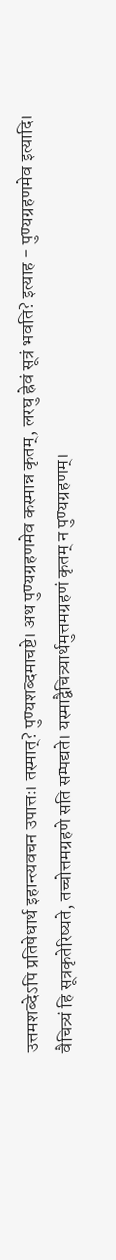उत्तमशब्देऽपि प्रतिषेधार्थ इहान्त्यवचन उपात्तः। तस्मात्? पुण्यशब्दमाचष्टे। अथ पुण्यग्रहणमेव कस्मान्न कृतम्, लरघु ह्रेवं सूत्रं भवति? इत्याह - पुण्यग्रहणमेव इत्यादि। वैचित्र्यं हि सूत्रकृतेरिष्यते, तच्चोत्तमग्रहणे सति सम्पद्यते। यस्माद्वैचित्र्यार्थमुत्तमग्रहणं कृतम् न पुण्यग्रहणम्।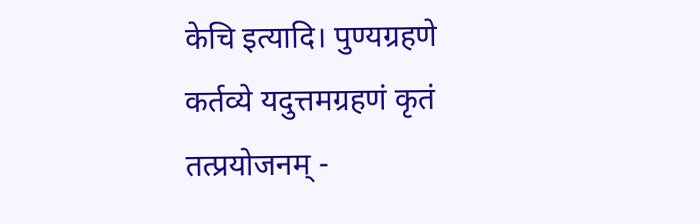केचि इत्यादि। पुण्यग्रहणे कर्तव्ये यदुत्तमग्रहणं कृतं तत्प्रयोजनम् -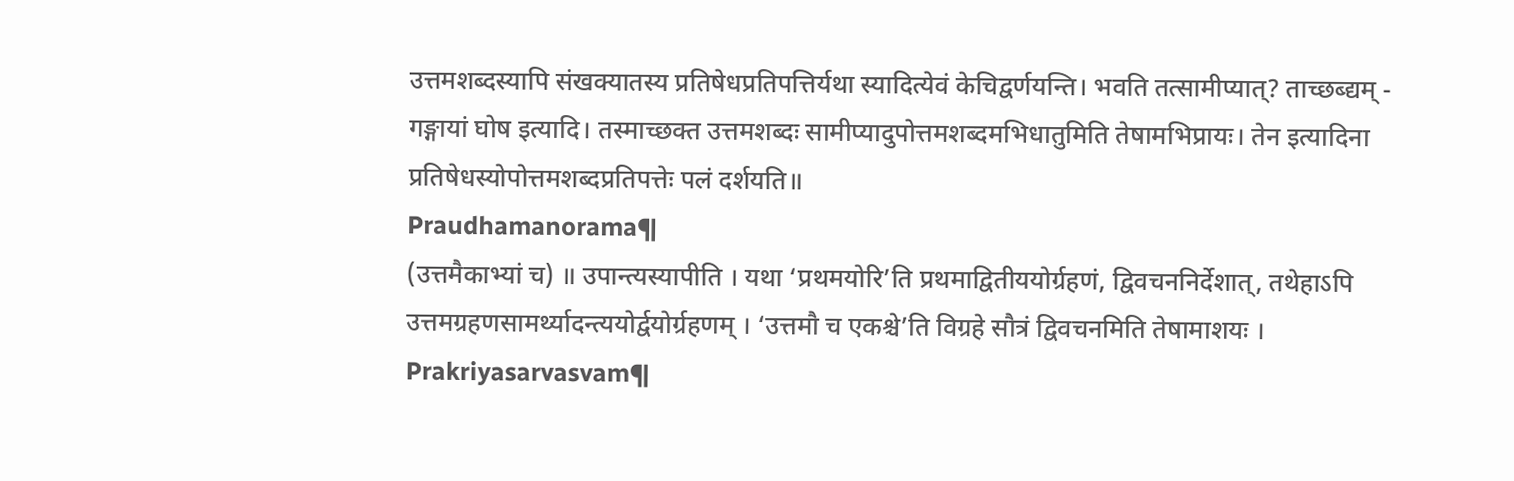उत्तमशब्दस्यापि संखक्यातस्य प्रतिषेधप्रतिपत्तिर्यथा स्यादित्येवं केचिद्वर्णयन्ति। भवति तत्सामीप्यात्? ताच्छब्द्यम् - गङ्गायां घोष इत्यादि। तस्माच्छक्त उत्तमशब्दः सामीप्यादुपोत्तमशब्दमभिधातुमिति तेषामभिप्रायः। तेन इत्यादिना प्रतिषेधस्योपोत्तमशब्दप्रतिपत्तेः पलं दर्शयति॥
Praudhamanorama¶
(उत्तमैकाभ्यां च) ॥ उपान्त्यस्यापीति । यथा ‘प्रथमयोरि’ति प्रथमाद्वितीययोर्ग्रहणं, द्विवचननिर्देशात्, तथेहाऽपि उत्तमग्रहणसामर्थ्यादन्त्ययोर्द्वयोर्ग्रहणम् । ‘उत्तमौ च एकश्चे’ति विग्रहे सौत्रं द्विवचनमिति तेषामाशयः ।
Prakriyasarvasvam¶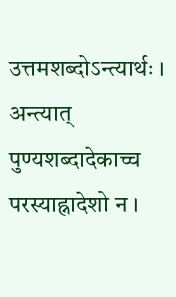उत्तमशब्दोऽन्त्यार्थः । अन्त्यात् पुण्यशब्दादेकाच्च परस्याह्नादेशो न ।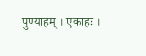पुण्याहम् । एकाहः ।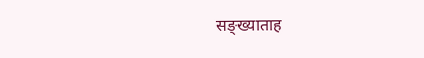सङ्ख्याताह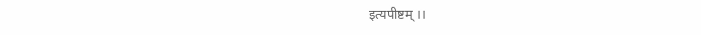इत्यपीष्टम् ।।